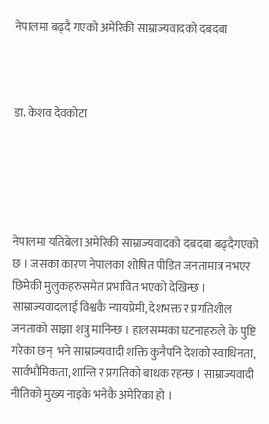नेपालमा बढ्दै गएको अमेरिकी साम्राज्यवादको दबदबा



डा. केशव देवकोटा





नेपालमा यतिबेला अमेरिकी साम्राज्यवादको दबदबा बढ्दैगएको छ । जसका कारण नेपालका शोषित पीडित जनतामात्र नभएर छिमेकी मुलुकहरुसमेत प्रभावित भएको देखिन्छ । साम्राज्यवादलाई विश्वकै न्यायप्रेमी, देशभक्त र प्रगतिशील जनताको साझा शत्रु मानिन्छ । हालसम्मका घटनाहरुले के पुष्टि गरेका छन्  भने साम्राज्यवादी शक्ति कुनैपनि देशको स्वाधिनता, सार्वभौमिकता, शान्ति र प्रगतिको बाधक रहन्छ । साम्राज्यवादी नीतिको मुख्य नाइके भनेकै अमेरिका हो ।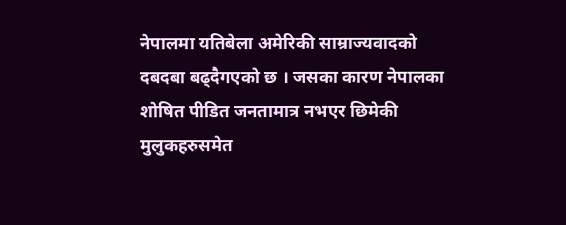नेपालमा यतिबेला अमेरिकी साम्राज्यवादको दबदबा बढ्दैगएको छ । जसका कारण नेपालका शोषित पीडित जनतामात्र नभएर छिमेकी मुलुकहरुसमेत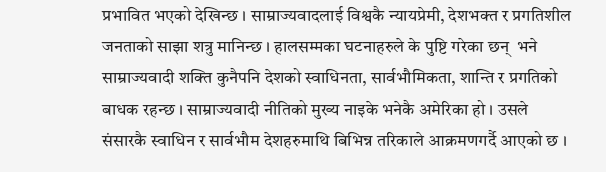प्रभावित भएको देखिन्छ । साम्राज्यवादलाई विश्वकै न्यायप्रेमी, देशभक्त र प्रगतिशील जनताको साझा शत्रु मानिन्छ । हालसम्मका घटनाहरुले के पुष्टि गरेका छन्  भने साम्राज्यवादी शक्ति कुनैपनि देशको स्वाधिनता, सार्वभौमिकता, शान्ति र प्रगतिको बाधक रहन्छ । साम्राज्यवादी नीतिको मुख्य नाइके भनेकै अमेरिका हो । उसले संसारकै स्वाधिन र सार्वभौम देशहरुमाथि बिभिन्न तरिकाले आक्रमणगर्दै आएको छ ।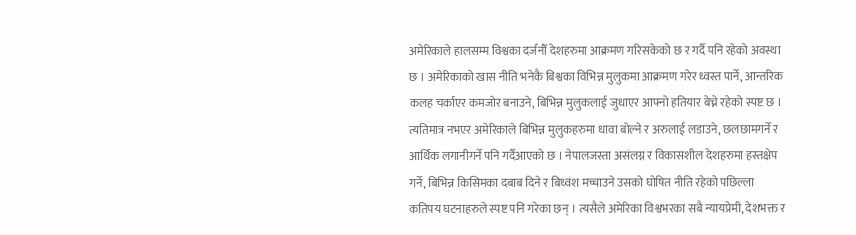अमेरिकाले हालसम्म विश्वका दर्जनौँ देशहरुमा आक्रमण गरिसकेको छ र गर्दै पनि रहेको अवस्था छ । अमेरिकाको खास नीति भनेकै बिश्वका विभिन्न मुलुकमा आक्रमण गरेर ध्वस्त पार्ने, आन्तरिक कलह चर्काएर कमजोर बनाउने, बिभिन्न मुलुकलाई जुधाएर आफ्नो हतियार बेच्ने रहेको स्पष्ट छ । त्यतिमात्र नभएर अमेरिकाले बिभिन्न मुलुकहरुमा धावा बोल्ने र अरुलाई लडाउने, छलछामगर्ने र आर्थिक लगानीगर्ने पनि गर्दैआएको छ । नेपालजस्ता असंलग्न र विकासशील देशहरुमा हस्तक्षेप गर्ने, बिभिन्न किसिमका दबाब दिने र बिध्वंश मच्चाउने उसको घोषित नीति रहेको पछिल्ला कतिपय घटनाहरुले स्पष्ट पनि गरेका छन् । त्यसैले अमेरिका विश्वभरका सबै न्यायप्रेमी, देशभक्त र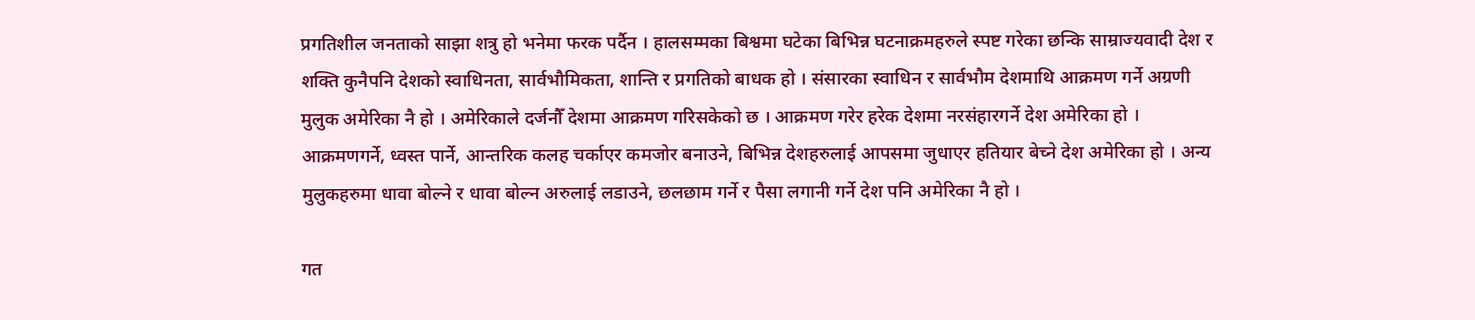प्रगतिशील जनताको साझा शत्रु हो भनेमा फरक पर्दैन । हालसम्मका बिश्वमा घटेका बिभिन्न घटनाक्रमहरुले स्पष्ट गरेका छन्कि साम्राज्यवादी देश र शक्ति कुनैपनि देशको स्वाधिनता, सार्वभौमिकता, शान्ति र प्रगतिको बाधक हो । संसारका स्वाधिन र सार्वभौम देशमाथि आक्रमण गर्ने अग्रणी मुलुक अमेरिका नै हो । अमेरिकाले दर्जनौँ देशमा आक्रमण गरिसकेको छ । आक्रमण गरेर हरेक देशमा नरसंहारगर्ने देश अमेरिका हो । आक्रमणगर्ने, ध्वस्त पार्ने, आन्तरिक कलह चर्काएर कमजोर बनाउने, बिभिन्न देशहरुलाई आपसमा जुधाएर हतियार बेच्ने देश अमेरिका हो । अन्य मुलुकहरुमा धावा बोल्ने र धावा बोल्न अरुलाई लडाउने, छलछाम गर्ने र पैसा लगानी गर्ने देश पनि अमेरिका नै हो ।

गत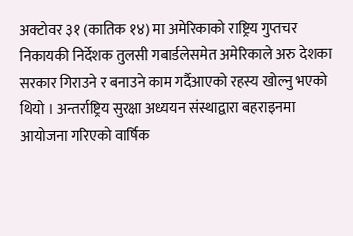अक्टोवर ३१ (कातिक १४) मा अमेरिकाको राष्ट्रिय गुप्तचर निकायकी निर्देशक तुलसी गबार्डलेसमेत अमेरिकाले अरु देशका सरकार गिराउने र बनाउने काम गर्दैआएको रहस्य खोल्नु भएको थियो । अन्तर्राष्ट्रिय सुरक्षा अध्ययन संस्थाद्वारा बहराइनमा आयोजना गरिएको वार्षिक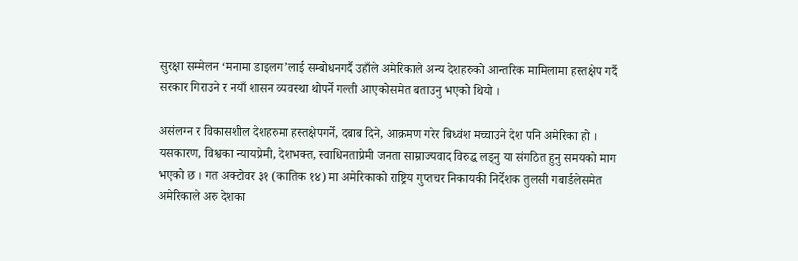सुरक्षा सम्मेलन ‘मनामा डाइलग’लाई सम्बोधनगर्दै उहाँले अमेरिकाले अन्य देशहरुको आन्तरिक मामिलामा हस्तक्षेप गर्दै सरकार गिराउने र नयाँ शासन व्यवस्था थोपर्ने गल्ती आएकोसमेत बताउनु भएको थियो ।

असंलग्न र विकासशील देशहरुमा हस्तक्षेपगर्ने, दबाब दिने, आक्रमण गरेर बिध्वंश मच्चाउने देश पनि अमेरिका हो । यसकारण, विश्वका न्यायप्रेमी, देशभक्त, स्वाधिनताप्रेमी जनता साम्राज्यवाद विरुद्ध लड्नु या संगठित हुनु समयको माग भएको छ । गत अक्टोवर ३१ (कातिक १४) मा अमेरिकाको राष्ट्रिय गुप्तचर निकायकी निर्देशक तुलसी गबार्डलेसमेत अमेरिकाले अरु देशका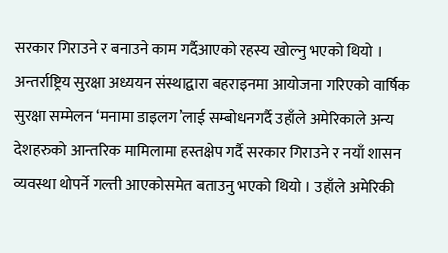सरकार गिराउने र बनाउने काम गर्दैआएको रहस्य खोल्नु भएको थियो । अन्तर्राष्ट्रिय सुरक्षा अध्ययन संस्थाद्वारा बहराइनमा आयोजना गरिएको वार्षिक सुरक्षा सम्मेलन ‘मनामा डाइलग’लाई सम्बोधनगर्दै उहाँले अमेरिकाले अन्य देशहरुको आन्तरिक मामिलामा हस्तक्षेप गर्दै सरकार गिराउने र नयाँ शासन व्यवस्था थोपर्ने गल्ती आएकोसमेत बताउनु भएको थियो । उहाँले अमेरिकी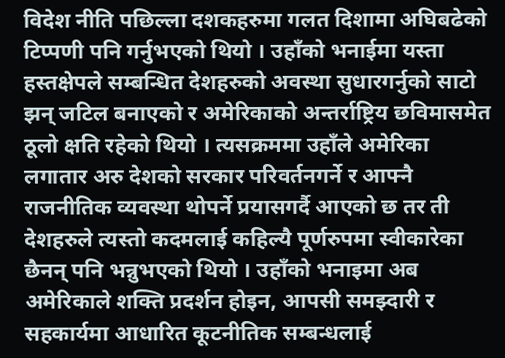विदेश नीति पछिल्ला दशकहरुमा गलत दिशामा अघिबढेको टिप्पणी पनि गर्नुभएको थियो । उहाँको भनाईमा यस्ता हस्तक्षेपले सम्बन्धित देशहरुको अवस्था सुधारगर्नुको साटो झन् जटिल बनाएको र अमेरिकाको अन्तर्राष्ट्रिय छविमासमेत ठूलो क्षति रहेको थियो । त्यसक्रममा उहाँले अमेरिका लगातार अरु देशको सरकार परिवर्तनगर्ने र आफ्नै राजनीतिक व्यवस्था थोपर्ने प्रयासगर्दै आएको छ तर ती देशहरुले त्यस्तो कदमलाई कहिल्यै पूर्णरुपमा स्वीकारेका छैनन् पनि भन्नुभएको थियो । उहाँको भनाइमा अब अमेरिकाले शक्ति प्रदर्शन होइन, आपसी समझ्दारी र सहकार्यमा आधारित कूटनीतिक सम्बन्धलाई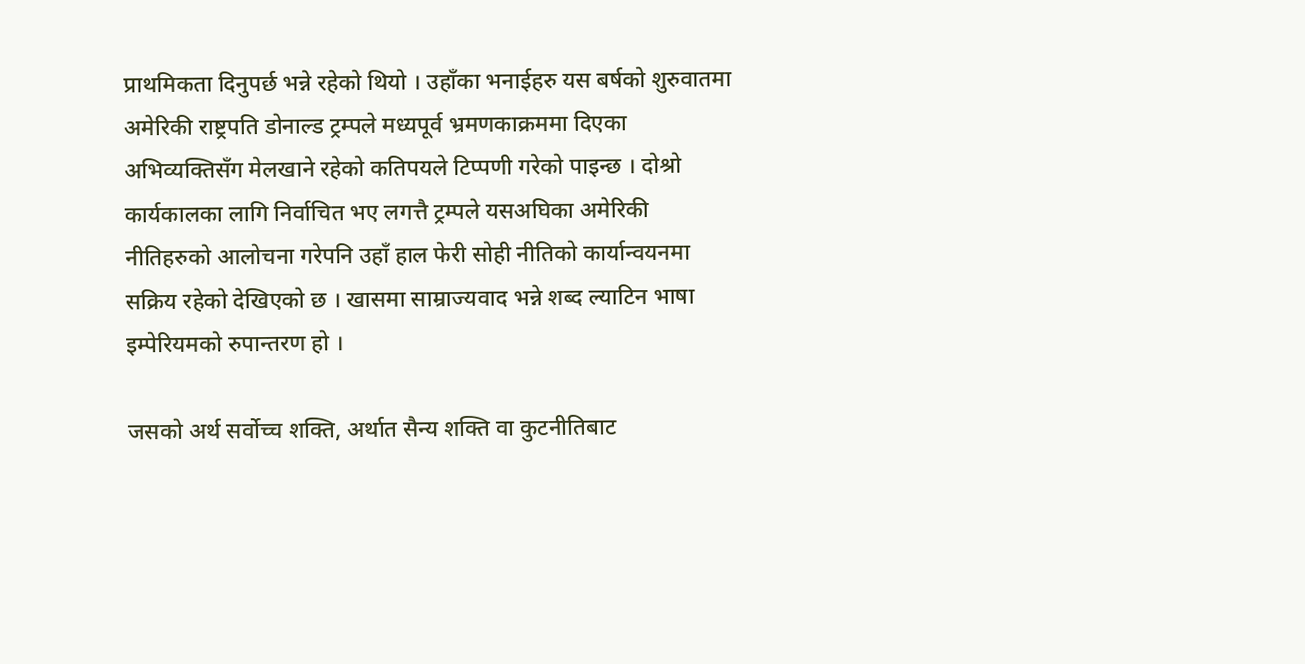प्राथमिकता दिनुपर्छ भन्ने रहेको थियो । उहाँका भनाईहरु यस बर्षको शुरुवातमा अमेरिकी राष्ट्रपति डोनाल्ड ट्रम्पले मध्यपूर्व भ्रमणकाक्रममा दिएका अभिव्यक्तिसँग मेलखाने रहेको कतिपयले टिप्पणी गरेको पाइन्छ । दोश्रो कार्यकालका लागि निर्वाचित भए लगत्तै ट्रम्पले यसअघिका अमेरिकी नीतिहरुको आलोचना गरेपनि उहाँ हाल फेरी सोही नीतिको कार्यान्वयनमा सक्रिय रहेको देखिएको छ । खासमा साम्राज्यवाद भन्ने शब्द ल्याटिन भाषा इम्पेरियमको रुपान्तरण हो ।

जसको अर्थ सर्वोच्च शक्ति, अर्थात सैन्य शक्ति वा कुटनीतिबाट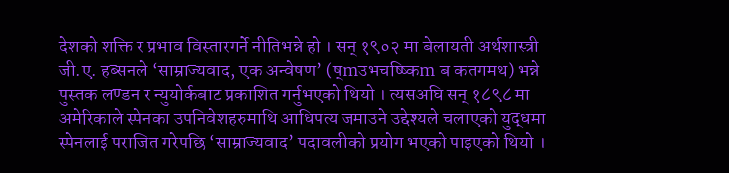देशको शक्ति र प्रभाव विस्तारगर्ने नीतिभन्ने हो । सन् १९०२ मा बेलायती अर्थशास्त्री जी.ए. हब्सनले ‘साम्राज्यवाद, एक अन्वेषण’ (ष्mउभचष्ष्किm ब कतगमथ) भन्ने पुस्तक लण्डन र न्युयोर्कबाट प्रकाशित गर्नुभएको थियो । त्यसअघि सन् १८९८ मा अमेरिकाले स्पेनका उपनिवेशहरुमाथि आधिपत्य जमाउने उद्देश्यले चलाएको युद्धमा स्पेनलाई पराजित गरेपछि ‘साम्राज्यवाद’ पदावलीको प्रयोग भएको पाइएको थियो ।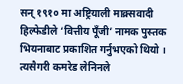सन् १९१० मा अष्ट्रियाली माक्र्सवादी हिल्फेडीले ‘वित्तीय पूँजी’ नामक पुस्तक भियनाबाट प्रकाशित गर्नुभएको थियो । त्यसैगरी कमरेड लेनिनले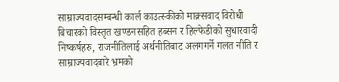साम्राज्यवादसम्बन्धी कार्ल काउत्स्कीको माक्र्सवाद विरोधी बिचारको विस्तृत खण्डनसहित हब्सन र हिल्फेडीको सुधारवादी निष्कर्षहरु, राजनीतिलाई अर्थनीतिबाट अलगगर्ने गलत नीति र साम्राज्यवादबारे भ्रमको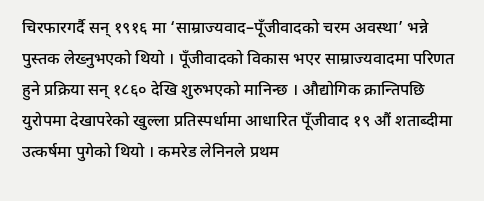चिरफारगर्दै सन् १९१६ मा ‘साम्राज्यवाद–पूँजीवादको चरम अवस्था’ भन्ने पुस्तक लेख्नुभएको थियो । पूँजीवादको विकास भएर साम्राज्यवादमा परिणत हुने प्रक्रिया सन् १८६० देखि शुरुभएको मानिन्छ । औद्योगिक क्रान्तिपछि युरोपमा देखापरेको खुल्ला प्रतिस्पर्धामा आधारित पूँजीवाद १९ औं शताब्दीमा उत्कर्षमा पुगेको थियो । कमरेड लेनिनले प्रथम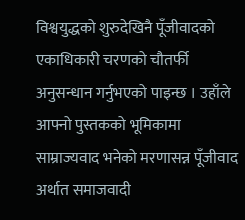विश्वयुद्धको शुरुदेखिनै पूँजीवादको एकाधिकारी चरणको चौतर्फी अनुसन्धान गर्नुभएको पाइन्छ । उहाँले आफ्नो पुस्तकको भूमिकामा साम्राज्यवाद भनेको मरणासन्न पूँजीवाद अर्थात समाजवादी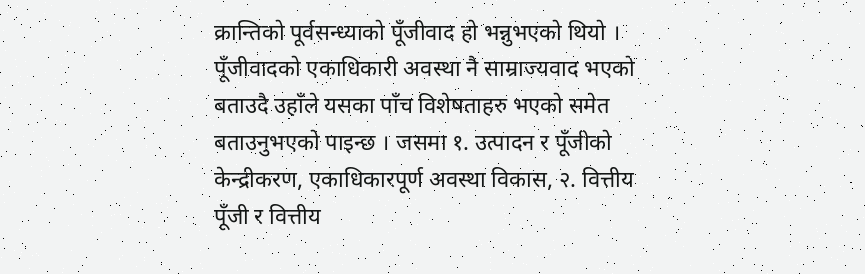क्रान्तिको पूर्वसन्ध्याको पूँजीवाद हो भन्नुभएको थियो । पूँजीवादको एकाधिकारी अवस्था नै साम्राज्यवाद भएको बताउदै उहाँले यसका पाँच विशेषताहरु भएको समेत बताउनुभएको पाइन्छ । जसमा १. उत्पादन र पूँजीको केन्द्रीकरण, एकाधिकारपूर्ण अवस्था विकास, २. वित्तीय पूँजी र वित्तीय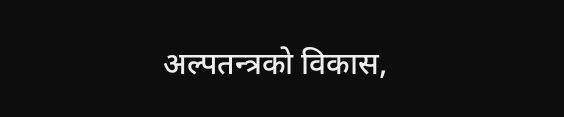अल्पतन्त्रको विकास,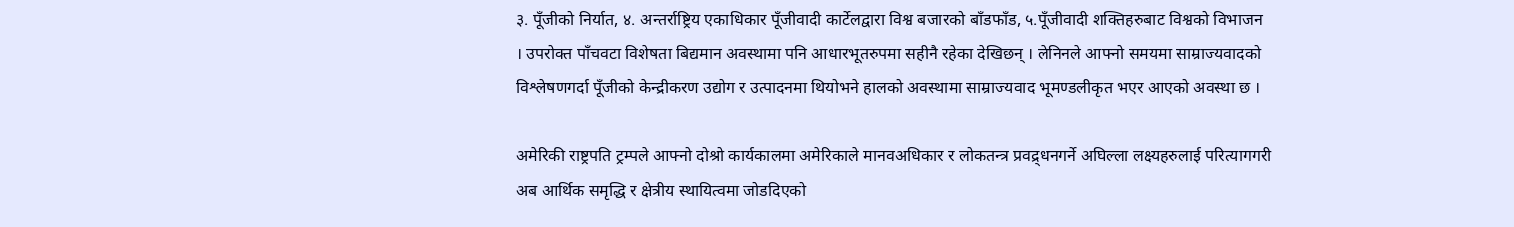३. पूँजीको निर्यात, ४. अन्तर्राष्ट्रिय एकाधिकार पूँजीवादी कार्टेलद्वारा विश्व बजारको बाँडफाँड, ५.पूँजीवादी शक्तिहरुबाट विश्वको विभाजन । उपरोक्त पाँचवटा विशेषता बिद्यमान अवस्थामा पनि आधारभूतरुपमा सहीनै रहेका देखिछन् । लेनिनले आफ्नो समयमा साम्राज्यवादको विश्लेषणगर्दा पूँजीको केन्द्रीकरण उद्योग र उत्पादनमा थियोभने हालको अवस्थामा साम्राज्यवाद भूमण्डलीकृत भएर आएको अवस्था छ ।

अमेरिकी राष्ट्रपति ट्रम्पले आफ्नो दोश्रो कार्यकालमा अमेरिकाले मानवअधिकार र लोकतन्त्र प्रवद्र्धनगर्ने अघिल्ला लक्ष्यहरुलाई परित्यागगरी अब आर्थिक समृद्धि र क्षेत्रीय स्थायित्वमा जोडदिएको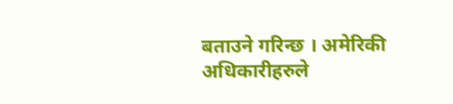बताउने गरिन्छ । अमेरिकी अधिकारीहरुले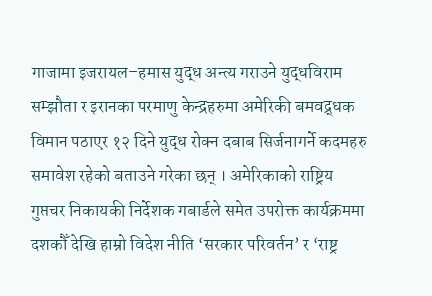गाजामा इजरायल–हमास युद्ध अन्त्य गराउने युद्धविराम सम्झौता र इरानका परमाणु केन्द्रहरुमा अमेरिकी बमवद्र्धक विमान पठाएर १२ दिने युद्ध रोक्न दबाब सिर्जनागर्ने कदमहरु समावेश रहेको बताउने गरेका छन् । अमेरिकाको राष्ट्रिय गुप्तचर निकायकी निर्देशक गबार्डले समेत उपरोक्त कार्यक्रममा दशकौँ देखि हाम्रो विदेश नीति ‘सरकार परिवर्तन’ र ‘राष्ट्र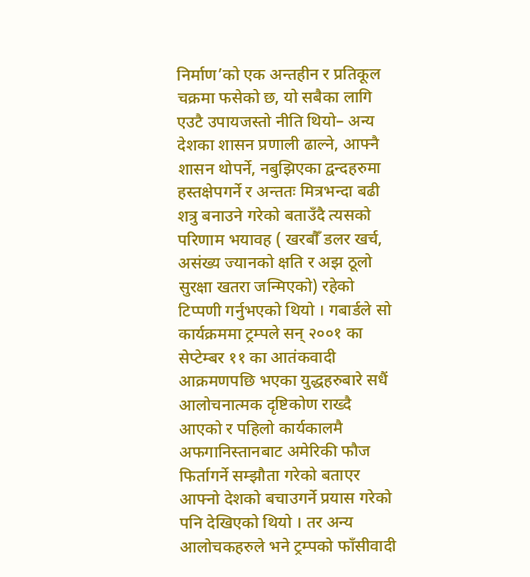निर्माण’को एक अन्तहीन र प्रतिकूल चक्रमा फसेको छ, यो सबैका लागि एउटै उपायजस्तो नीति थियो– अन्य देशका शासन प्रणाली ढाल्ने, आफ्नै शासन थोपर्ने, नबुझिएका द्वन्दहरुमा हस्तक्षेपगर्ने र अन्ततः मित्रभन्दा बढी शत्रु बनाउने गरेको बताउँदै त्यसको परिणाम भयावह ( खरबौँ डलर खर्च, असंख्य ज्यानको क्षति र अझ ठूलो सुरक्षा खतरा जन्मिएको) रहेको टिप्पणी गर्नुभएको थियो । गबार्डले सो कार्यक्रममा ट्रम्पले सन् २००१ का सेप्टेम्बर ११ का आतंकवादी आक्रमणपछि भएका युद्धहरुबारे सधैं आलोचनात्मक दृष्टिकोण राख्दै आएको र पहिलो कार्यकालमै अफगानिस्तानबाट अमेरिकी फौज फिर्तागर्ने सम्झौता गरेको बताएर आफ्नो देशको बचाउगर्ने प्रयास गरेको पनि देखिएको थियो । तर अन्य आलोचकहरुले भने ट्रम्पको फाँसीवादी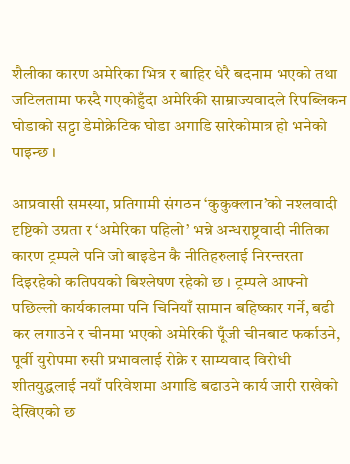शैलीका कारण अमेरिका भित्र र बाहिर धेरै बदनाम भएको तथा जटिलतामा फस्दै गएकोहुँदा अमेरिकी साम्राज्यवादले रिपब्लिकन घोडाको सट्टा डेमोक्रेटिक घोडा अगाडि सारेकोमात्र हो भनेको पाइन्छ ।

आप्रवासी समस्या, प्रतिगामी संगठन ‘कुकुक्लान’को नश्लवादी दृष्टिको उग्रता र ‘अमेरिका पहिलो’ भन्ने अन्धराष्ट्रवादी नीतिका कारण ट्रम्पले पनि जो बाइडेन कै नीतिहरुलाई निरन्तरता दिइरहेको कतिपयको बिश्लेषण रहेको छ । ट्रम्पले आफ्नो पछिल्लो कार्यकालमा पनि चिनियाँ सामान बहिष्कार गर्ने, बढी कर लगाउने र चीनमा भएको अमेरिकी पूँजी चीनबाट फर्काउने, पूर्वी युरोपमा रुसी प्रभावलाई रोक्ने र साम्यवाद विरोधी शीतयुद्धलाई नयाँ परिवेशमा अगाडि बढाउने कार्य जारी राखेको देखिएको छ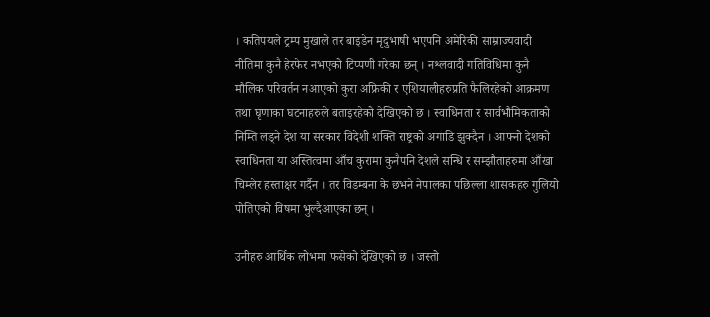। कतिपयले ट्रम्प मुखाले तर बाइडेन मृदुभाषी भएपनि अमेरिकी साम्राज्यवादी नीतिमा कुनै हेरफेर नभएको टिप्पणी गरेका छन् । नश्लवादी गतिविधिमा कुनै मौलिक परिवर्तन नआएको कुरा अफ्रिकी र एशियालीहरुप्रति फैलिरहेको आक्रमण तथा घृणाका घटनाहरुले बताइरहेको देखिएको छ । स्वाधिनता र सार्वभौमिकताको निम्ति लड्ने देश या सरकार विदेशी शक्ति राष्ट्रको अगाडि झुक्दैन । आफ्नो देशको स्वाधिनता या अस्तित्वमा आँच कुरामा कुनैपनि देशले सन्धि र सम्झौताहरुमा आँखा चिम्लेर हस्ताक्षर गर्दैन । तर विडम्बना के छभने नेपालका पछिल्ला शासकहरु गुलियो पोतिएको विषमा भुल्दैआएका छन् ।

उनीहरु आर्थिक लोभमा फसेको देखिएको छ । जस्तो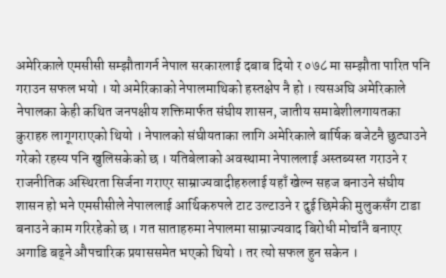अमेरिकाले एमसीसी सम्झौतागर्न नेपाल सरकारलाई दबाब दियो र ०७८ मा सम्झौता पारित पनि गराउन सफल भयो । यो अमेरिकाको नेपालमाथिको हस्तक्षेप नै हो । त्यसअघि अमेरिकाले नेपालका केही कथित जनपक्षीय शक्तिमार्फत संघीय शासन, जातीय समाबेशीलगायतका कुराहरु लागूगराएको थियो । नेपालको संघीयताका लागि अमेरिकाले बार्षिक बजेटनै छुट्याउने गरेको रहस्य पनि खुलिसकेको छ । यतिबेलाको अवस्थामा नेपाललाई अस्तब्यस्त गराउने र राजनीतिक अस्थिरता सिर्जना गराएर साम्राज्यवादीहरुलाई यहाँ खेल्न सहज बनाउने संघीय शासन हो भने एमसीसीले नेपाललाई आर्थिकरुपले टाट उल्टाउने र दुई छिमेकी मुलुकसँग टाडा बनाउने काम गरिरहेको छ । गत साताहरुमा नेपालमा साम्राज्यवाद बिरोधी मोर्चानै बनाएर अगाडि बढ्ने औपचारिक प्रयाससमेत भएको थियो । तर त्यो सफल हुन सकेन ।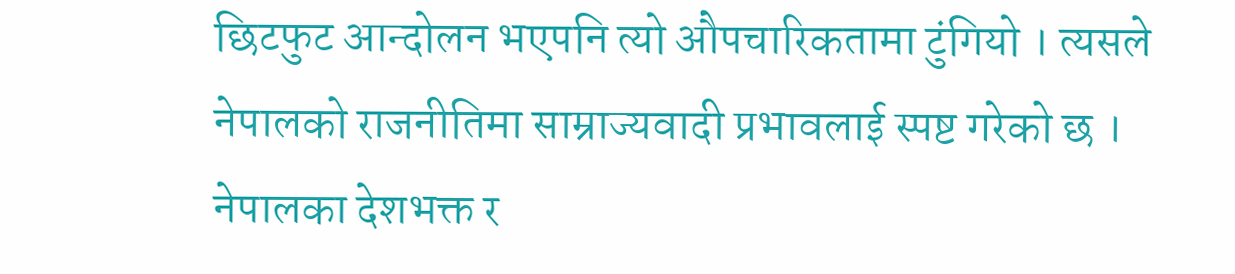छिटफुट आन्दोलन भएपनि त्यो औपचारिकतामा टुंगियो । त्यसले नेपालको राजनीतिमा साम्राज्यवादी प्रभावलाई स्पष्ट गरेको छ । नेपालका देशभक्त र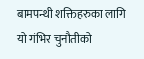बामपन्थी शक्तिहरुका लागि यो गंभिर चुनौतीको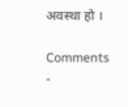अवस्था हो ।

Comments
-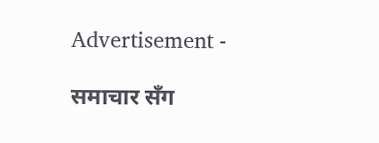Advertisement -

समाचार सँग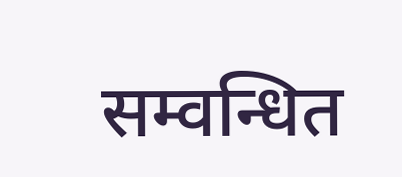सम्वन्धित